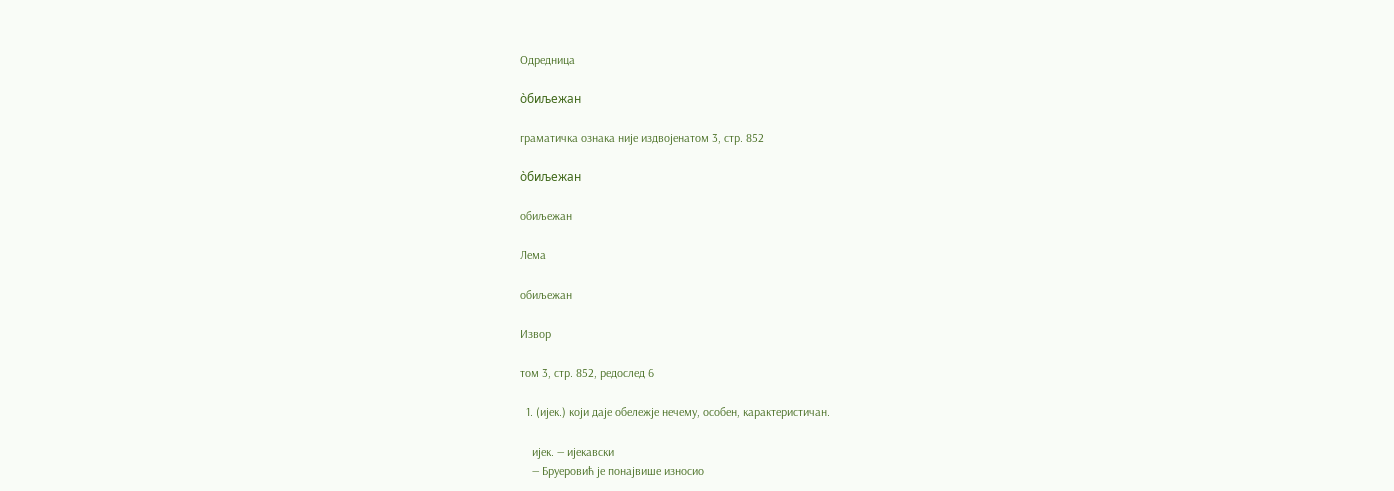Одредница

о̀биљежан

граматичка ознака није издвојенатом 3, стр. 852

о̀биљежан

обиљежан

Лема

обиљежан

Извор

том 3, стр. 852, редослед 6

  1. (ијек.) који даје обележје нечему, особен, карактеристичан.

    ијек. — ијекавски
    — Бруеровић је понајвише износио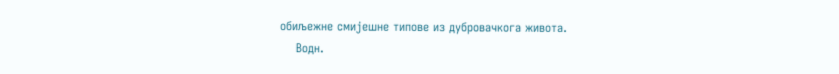обиљежне смијешне типове из дубровачкога живота.
    Водн.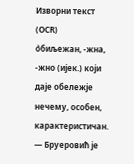Изворни текст (OCR)
о̀биљежан, -жна, -жно (ијек.) који даје обележје нечему, особен, карактеристичан. — Бруеровић је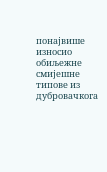понајвише износио обиљежне смијешне типове из дубровачкога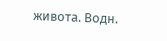живота. Водн.